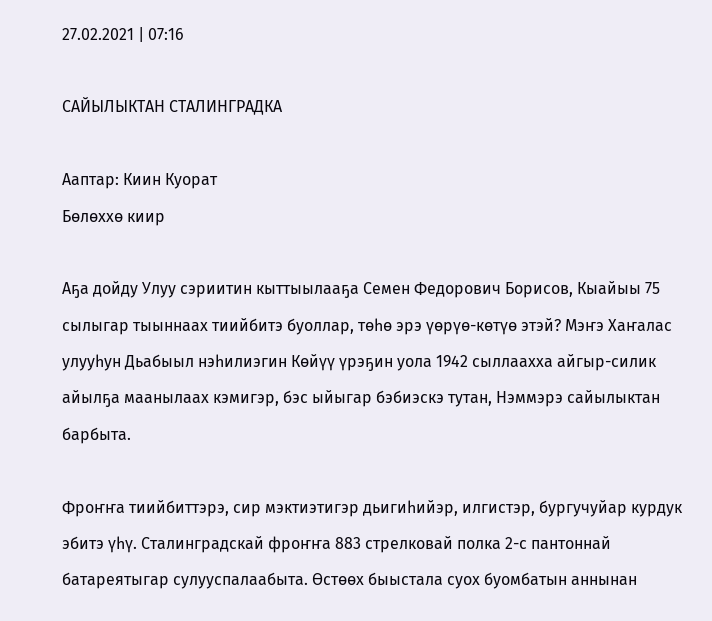27.02.2021 | 07:16

САЙЫЛЫКТАН СТАЛИНГРАДКА

Ааптар: Киин Куорат
Бөлөххө киир

Аҕа дойду Улуу сэриитин кыттыылааҕа Семен Федорович Борисов, Кыайыы 75 сылыгар тыыннаах тиийбитэ буоллар, төһө эрэ үөрүө-көтүө этэй? Мэҥэ Хаҥалас улууһун Дьабыыл нэһилиэгин Көйүү үрэҕин уола 1942 сыллаахха айгыр-силик айылҕа маанылаах кэмигэр, бэс ыйыгар бэбиэскэ тутан, Нэммэрэ сайылыктан барбыта.

Фроҥҥа тиийбиттэрэ, сир мэктиэтигэр дьигиһийэр, илгистэр, бургучуйар курдук эбитэ үһү. Сталинградскай фроҥҥа 883 стрелковай полка 2-с пантоннай батареятыгар сулууспалаабыта. Өстөөх быыстала суох буомбатын аннынан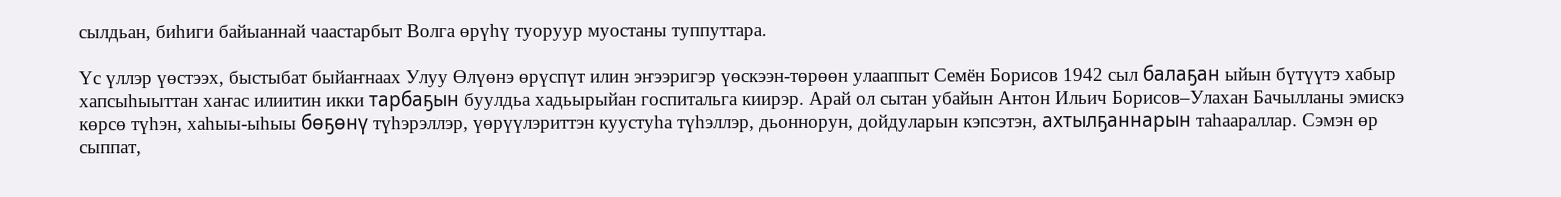сылдьан, биһиги байыаннай чаастарбыт Волга өрүһү туоруур муостаны туппуттара.

Үс үллэр үөстээх, быстыбат быйаҥнаах Улуу Өлүөнэ өрүспүт илин эҥээригэр үөскээн-төрөөн улааппыт Семён Борисов 1942 сыл балаҕан ыйын бүтүүтэ хабыр хапсыһыыттан хаҥас илиитин икки тарбаҕын буулдьа хадьырыйан госпитальга киирэр. Арай ол сытан убайын Антон Ильич Борисов–Улахан Бачылланы эмискэ көрсө түһэн, хаһыы-ыһыы бөҕөнү түһэрэллэр, үөрүүлэриттэн куустуһа түһэллэр, дьоннорун, дойдуларын кэпсэтэн, ахтылҕаннарын таһаараллар. Сэмэн өр сыппат,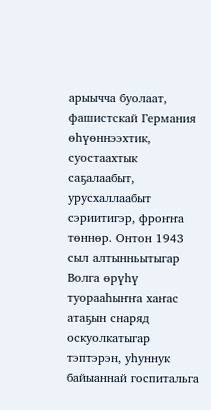арыычча буолаат, фашистскай Германия өһүөннээхтик, суостаахтык саҕалаабыт, урусхаллаабыт сэриитигэр, фроҥҥа төннөр. Онтон 1943 сыл алтынньытыгар Волга өрүһү туорааһыҥҥа хаҥас атаҕын снаряд оскуолкатыгар тэптэрэн, уһуннук байыаннай госпитальга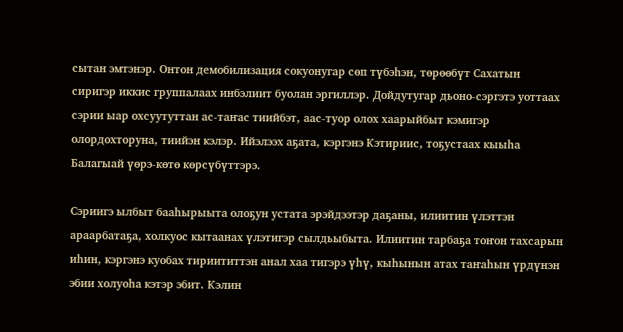сытан эмтэнэр. Онтон демобилизация сокуонугар сөп түбэһэн, төрөөбүт Сахатын сиригэр иккис группалаах инбэлиит буолан эргиллэр. Дойдутугар дьоно-сэргэтэ уоттаах сэрии ыар охсуутуттан ас-таҥас тиийбэт, аас-туор олох хаарыйбыт кэмигэр олордохторуна, тиийэн кэлэр. Ийэлээх аҕата, кэргэнэ Кэтириис, тоҕустаах кыыһа Балагыай үөрэ-көтө көрсүбүттэрэ.

Сэриигэ ылбыт бааһырыыта олоҕун устата эрэйдээтэр даҕаны, илиитин үлэттэн араарбатаҕа, холкуос кытаанах үлэтигэр сылдьыбыта. Илиитин тарбаҕа тоҥон тахсарын иһин, кэргэнэ куобах тириититтэн анал хаа тигэрэ үһү, кыһынын атах таҥаһын үрдүнэн эбии холуоһа кэтэр эбит. Кэлин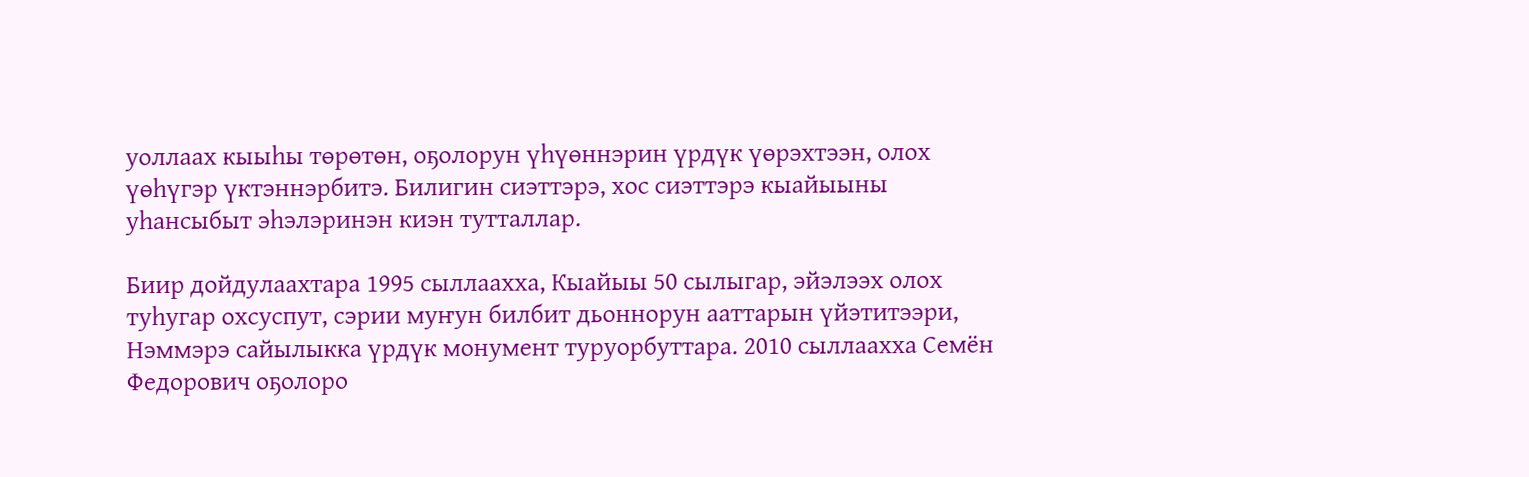уоллаах кыыһы төрөтөн, оҕолорун үһүөннэрин үрдүк үөрэхтээн, олох үөһүгэр үктэннэрбитэ. Билигин сиэттэрэ, хос сиэттэрэ кыайыыны уһансыбыт эһэлэринэн киэн тутталлар.

Биир дойдулаахтара 1995 сыллаахха, Кыайыы 50 сылыгар, эйэлээх олох туһугар охсуспут, сэрии муҥун билбит дьоннорун ааттарын үйэтитээри, Нэммэрэ сайылыкка үрдүк монумент туруорбуттара. 2010 сыллаахха Семён Федорович оҕолоро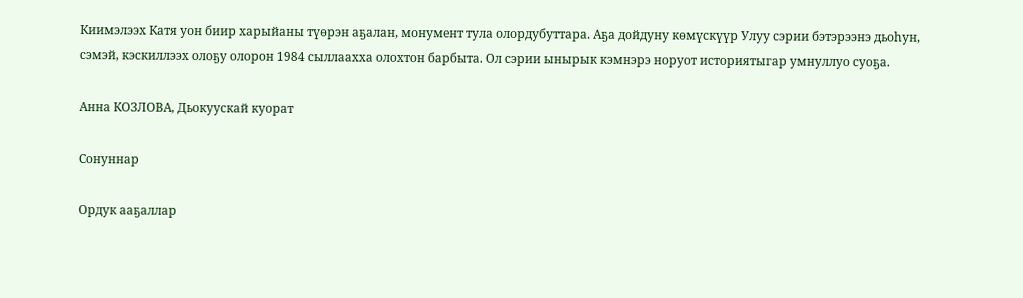Киимэлээх Катя уон биир харыйаны түөрэн аҕалан, монумент тула олордубуттара. Аҕа дойдуну көмүскүүр Улуу сэрии бэтэрээнэ дьоһун, сэмэй, кэскиллээх олоҕу олорон 1984 сыллаахха олохтон барбыта. Ол сэрии ынырык кэмнэрэ норуот историятыгар умнуллуо суоҕа.

Анна КОЗЛОВА, Дьокуускай куорат

Сонуннар

Ордук ааҕаллар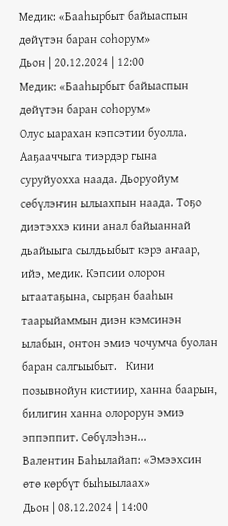Медик: «Бааһырбыт байыаспын дөйүтэн баран соһорум»
Дьон | 20.12.2024 | 12:00
Медик: «Бааһырбыт байыаспын дөйүтэн баран соһорум»
Олус ыарахан кэпсэтии буолла. Ааҕааччыга тиэрдэр гына суруйуохха наада. Дьоруойум сөбүлэҥин ылыахпын наада. Тоҕо диэтэххэ кини анал байыаннай дьайыыга сылдьыбыт кэрэ аҥаар,  ийэ, медик. Кэпсии олорон ытаатаҕына, сырҕан бааһын таарыйаммын диэн кэмсинэн ылабын, онтон эмиэ чочумча буолан баран салгыыбыт.   Кини позывнойун кистиир, ханна баарын, билигин ханна олорорун эмиэ эппэппит. Сөбүлэһэн...
Валентин Баһылайап: «Эмээхсин өтө көрбүт быһыылаах»
Дьон | 08.12.2024 | 14:00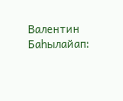Валентин Баһылайап: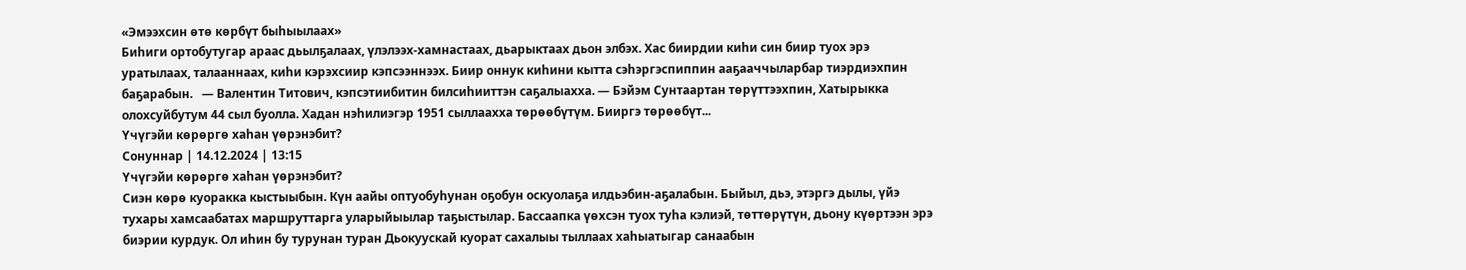«Эмээхсин өтө көрбүт быһыылаах»
Биһиги ортобутугар араас дьылҕалаах, үлэлээх-хамнастаах, дьарыктаах дьон элбэх. Хас биирдии киһи син биир туох эрэ уратылаах, талааннаах, киһи кэрэхсиир кэпсээннээх. Биир оннук киһини кытта сэһэргэспиппин ааҕааччыларбар тиэрдиэхпин баҕарабын.   — Валентин Титович, кэпсэтиибитин билсиһииттэн саҕалыахха. — Бэйэм Сунтаартан төрүттээхпин, Хатырыкка олохсуйбутум 44 сыл буолла. Хадан нэһилиэгэр 1951 сыллаахха төрөөбүтүм. Бииргэ төрөөбүт...
Үчүгэйи көрөргө хаһан үөрэнэбит?
Сонуннар | 14.12.2024 | 13:15
Үчүгэйи көрөргө хаһан үөрэнэбит?
Сиэн көрө куоракка кыстыыбын. Күн аайы оптуобуһунан оҕобун оскуолаҕа илдьэбин-аҕалабын. Быйыл, дьэ, этэргэ дылы, үйэ тухары хамсаабатах маршруттарга уларыйыылар таҕыстылар. Бассаапка үөхсэн туох туһа кэлиэй, төттөрүтүн, дьону күөртээн эрэ биэрии курдук. Ол иһин бу турунан туран Дьокуускай куорат сахалыы тыллаах хаһыатыгар санаабын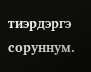тиэрдэргэ соруннум.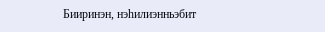Бииринэн, нэһилиэнньэбит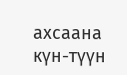ахсаана күн-түүн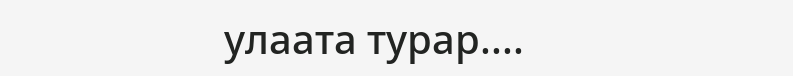улаата турар....